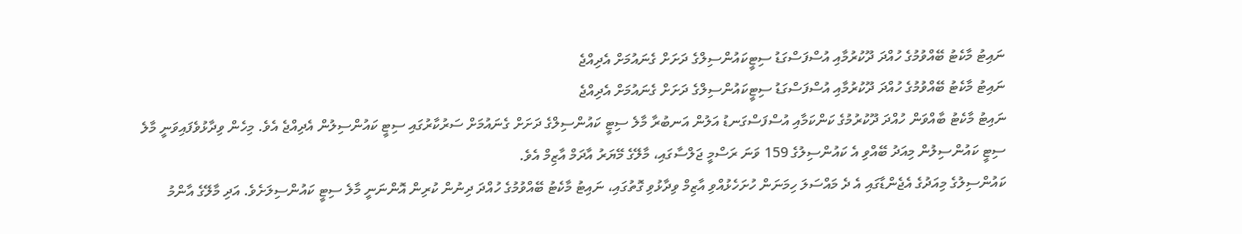ނައިޓު މާކެޓު ބޭއްވުމުގެ ހުއްދަ ދޫކުރުމާއި އުސްފަސްގަޑު ސިޓީކައުންސިލްގެ ދަށަށް ގެނައުމަށް އެދިއްޖެ
ނައިޓު މާކެޓު ބޭއްވުމުގެ ހުއްދަ ދޫކުރުމާއި އުސްފަސްގަޑު ސިޓީކައުންސިލްގެ ދަށަށް ގެނައުމަށް އެދިއްޖެ
ނައިޓު މާކެޓު ބާއްވަން ހުއްދަ ދޫކުރުމުގެ ކަންކަމާއި އުސްފަސްގަނޑު އަލުން އަނބުރާ މާލެ ސިޓީ ކައުންސިލްގެ ދަށަށް ގެނައުމަށް ސަރުކާރުގައި ސިޓީ ކައުންސިލުން އެދިއްޖެ އެވެ. މިހެން ވިދާޅުވެފައިވަނީ މާލެ ސިޓީ ކައުންސިލުން މިއަދު ބޭއްވި އެ ކައުންސިލުގެ 159 ވަނަ ރަސްމީ ޖަލްސާގައި، މާލޭގެ މޭޔަރު އާދަމް އާޒިމް އެވެ.
ކައުންސިލުގެ މިއަދުގެ އެޖެންޑާގައި އެ ދެ މައްސަލަ ހިމަނަން ހުށަހެޅުއްވި އާޒިމް ވިދާޅުވި ގޮތުގައި، ނައިޓު މާކެޓު ބޭއްވުމުގެ ހުއްދަ ދިނުން ކުރިން އޮންނަނީ މާލެ ސިޓީ ކައުންސިލަށެވެ. އަދި މާލޭގެ އާންމު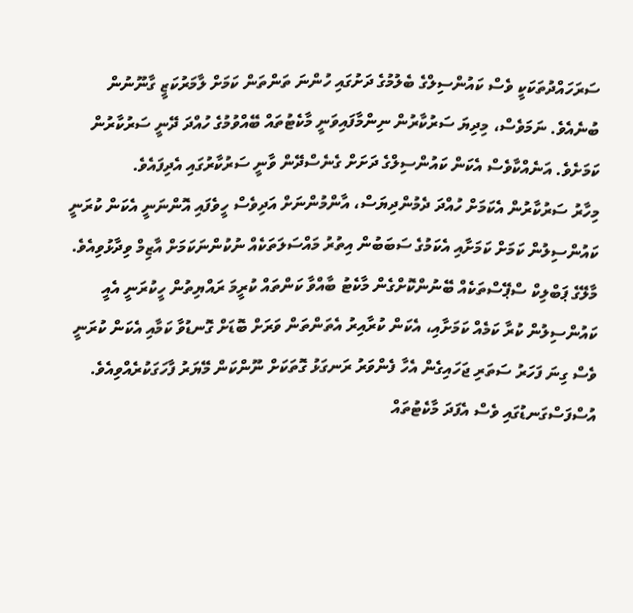ސަރަހައްދުތަކަކީ ވެސް ކައުންސިލްގެ ބެލުމުގެ ދަށުގައި ހުންނަ ތަންތަން ކަމަށް ލާމަރުކަޒީ ގާނޫނުން ބުނެއެވެ. ނަމަވެސް، މިދިޔަ ސަރުކާރުން ނިންމާފައިވަނީ މާކެޓުތައް ބޭއްވުމުގެ ހުއްދަ ދޭނީ ސަރުކާރުން ކަމަށެވެ. އަނެއްކާވެސް އެކަން ކައުންސިލްގެ ދަށަށް ގެނެސްދޭން ވާނީ ސަރުކާރުގައި އެދިފައެވެ.
މިހާރު ސަރުކާރުން އެކަމަށް ހުއްދަ ދެމުންދިޔަސް، އާންމުންނަށް އަދިވެސް ހީވެފައި އޮންނަނީ އެކަން ކުރަނީ ކައުންސިލުން ކަމަށް ކަމަށާއި އެކަމުގެ ސަބަބުން އިތުރު މައްސަލަތަކެއް ނުކުންނަކަމަށް އާޒިމް ވިދާޅުވިއެވެ. މާލޭގެ ޕަބްލިކް ސްޕޭސްތަކެއް ބޭނުންކޮށްގެން މާކެޓު ބާއްވާ ކަންތައް ކުރީމަ ރައްޔިތުން ހީކުރަނީ އެއީ ކައުންސިލުން ކުރާ ކަމެއް ކަމަށާއި، އެކަން ކުރާއިރު އެތަންތަން ވަރަށް ބޮޑަށް ގޮނޑުވާ ކަމާއި އެކަން ކުރަނީ ވެސް ގިނަ ފަހަރު ސަތަރި ޖަހައިގެން އެހާ ފެންވަރު ރަނގަޅު ގޮތަކަށް ނޫންކަން މޭޔަރު ފާހަގަކުރެއްވިއެވެ.
އުސްފަސްގަނޑުގައި ވެސް އެފަދަ މާކެޓުތައް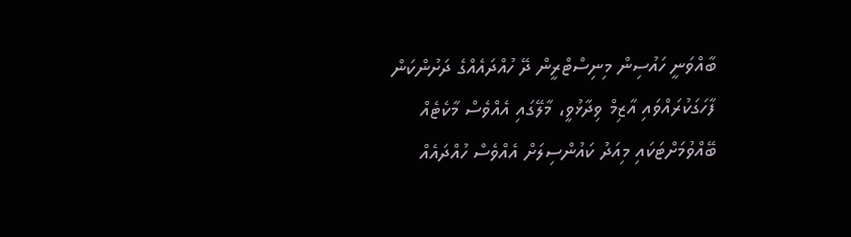ބާއްވަނީ ހައުސިން މިނިސްޓްރީން ދޭ ހުއްދައެއްގެ ދަށުންކަން ފާހަގަކުރައްވައި އާޒިމް ވިދާޅުވީ، މާލޭގައި އެއްވެސް މާކެޓެއް ބޭއްވުމަށްޓަކައި މިއަދު ކައުންސިލަށް އެއްވެސް ހުއްދައެއް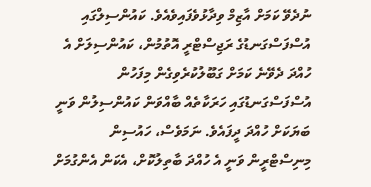ނުދެވޭ ކަމަށް އާޒިމް ވިދާޅުވެފައިވެއެވެ. ކައުންސިލްގައި އުސްފަސްގަނޑުގެ ރަޖިސްޓްރީ އޮތުމުން، ކައުންސިލަށް އެ ހުއްދަ ދެވޭނެ ކަމަށް ގަބޫލުކުރެވިގެން މިފަހުން އުސްފަސްގަނޑުގައި ހަރަކާތެއް ބާއްވަން ކައުންސިލުން ވަނީ ބަޔަކަށް ހުއްދަ ދީފައެވެ. ނަމަވެސް، ހައުސިން މިނިސްޓްރީން ވަނީ އެ ހުއްދަ ބާތިލުކޮށް، އެކަން އެންގުމަށް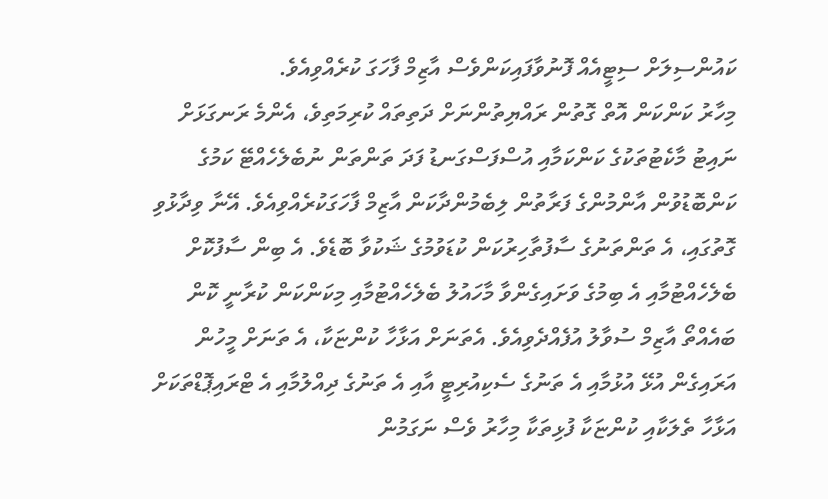ކައުންސިލަށް ސިޓީއެއް ފޮނުވާފައިކަންވެސް އާޒިމް ފާހަގަ ކުރެއްވިއެވެ.
މިހާރު ކަންކަން އޮތް ގޮތުން ރައްޔިތުންނަށް ދަތިތައް ކުރިމަތިވެ، އެންމެ ރަނގަޅަށް ނައިޓު މާކެޓުތަކުގެ ކަންކަމާއި އުސްފަސްގަނޑު ފަދަ ތަންތަން ނުބެލެހެއްޓޭ ކަމުގެ ކަންބޮޑުވުން އާންމުންގެ ފަރާތުން ލިބެމުންދާކަން އާޒިމް ފާހަގަކުރެއްވިއެވެ. އޭނާ ވިދާޅުވި ގޮތުގައި، އެ ތަންތަނުގެ ސާފުތާހިރުކަން ކުޑަވުމުގެ ޝަކުވާ ބޮޑެވެ. އެ ބިން ސާފުކޮށް ބެލެހެއްޓުމާއި އެ ބިމުގެ ވަށައިގެންވާ މާހައުލު ބެލެހެއްޓުމާއި މިކަންކަން ކުރާނީ ކޮން ބައެއްތޯ އާޒިމް ސުވާލު އުފެއްދެވިއެވެ. އެތަނަށް އަޅާހާ ކުންޏަކާ، އެ ތަނަށް މީހުން އަރައިގެން އުޅޭ އުޅުމާއި އެ ތަނުގެ ސެކިއުރިޓީ އާއި އެ ތަނުގެ ދިއްލުމާއި އެ ޓްރައިޕޮޑްތަކަށް އަޅާހާ ތެލަކާއި ކުންޏަކާ ފުޅިތަކާ މިހާރު ވެސް ނަގަމުން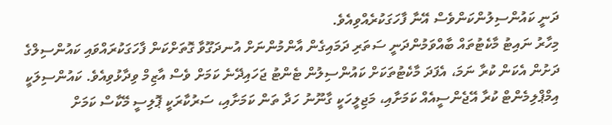ދަނީ ކައުންސިލުންކަންވެސް އޭނާ ފާހަގަކުރެއްވިއެވެ.
މިހާރު ނައިޓު މާކެޓުތައް ބާއްވަމުންދަނީ ސަތަރި ދަމައިގެން އާންމުންނަށް އުނދަގޫވާ ގޮތަށްކަން ފާހަގަކުރައްވައި ކައުންސިލްގެ ދަށުން އެކަން ކުރާ ނަމަ، އެފަދަ މާކެޓުތަކަށް ކައުންސިލުން ޓެންޓު ޖަހައިދޭނެ ކަމަށް ވެސް އާޒިމް ވިދާޅުވިއެވެ. ކައުންސިލަކީ އިމްޕްލިމެންޓް ކުރާ އޭޖެންސީއެއް ކަމަށާއި، މަޖިލީހަކީ ގާނޫނު ހަދާ ތަން ކަމަށާއި، ސަރުކާރަކީ ޕޮލިސީ މޭކާސް ކަމަށް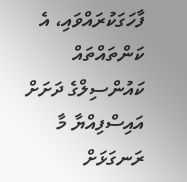ފާހަގަކުރައްވައި، އެ ކަންތައްތައް ކައުންސިލްގެ ދަށަށް އައިސްފިއްޔާ މާ ރަނގަޅަށް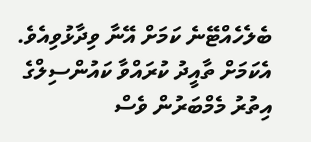ބެލެހެއްޓޭނެ ކަމަށް އޭނާ ވިދާޅުވިއެވެ.
އެކަމަށް ތާއީދު ކުރައްވާ ކައުންސިލްގެ އިތުރު މެމްބަރުން ވެސް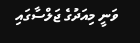ވަނީ މިއަދުގެ ޖަލްސާގައި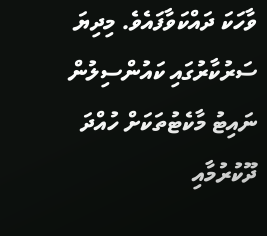ވާހަކަ ދައްކަވާފައެވެ. މިދިޔަ ސަރުކާރުގައި ކައުންސިލުން ނައިޓު މާކެޓުތަކަށް ހުއްދަ ދޫކުރުމާއި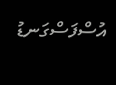އުސްފަސްގަނޑު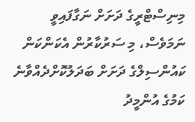މިނިސްޓްރީގެ ދަށަށް ނަގާފައިވީ ނަމަވެސް، މި ސަރުކާރުން އެކަންކަން ކައުންސިލްގެ ދަށަށް ބަދަލުކޮށްދެއްވާނެ ކަމުގެ އުންމީދު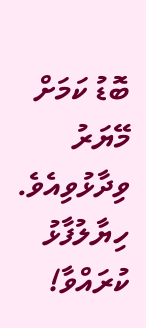ބޮޑު ކަމަށް މޭޔަރު ވިދާޅުވިއެވެ.
ހިޔާލުފާޅު ކުރައްވާ!